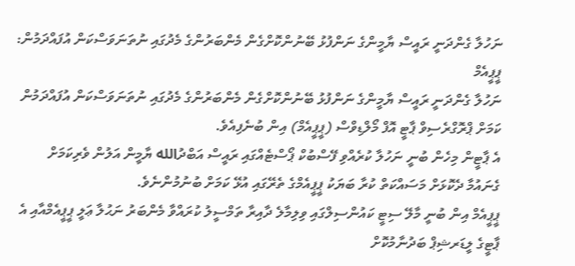ނަހުލާ ގެންދަނީ ރައީސް ޔާމީންގެ ނަންފުޅު ބޭނުންކޮށްގެން މެންބަރުންގެ މެދުގައި ނުތަނަވަސްކަން އުފައްދަމުން: ޕީޕީއެމް
ނަހުލާ ގެންދަނީ ރައީސް ޔާމީންގެ ނަންފުޅު ބޭނުންކޮށްގެން މެންބަރުންގެ މެދުގައި ނުތަނަވަސްކަން އުފައްދަމުން ކަމަށް ޕްރޮގްރެސިވް ޕާޓީ އޮފް މޯލްޑިވްސް (ޕީޕީއެމް) އިން ބުނެފިއެވެ.
އެ ޕާޓީން މިހެން ބުނީ ނަހުލާ ކުރެއްވި ފޭސްބުކް ޕޯސްޓެއްގައި ރައީސް އަބްދުالله ޔާމީން އަލުން ވެރިކަމަށް ގެނައުމާ ދެކޮޅަށް މަސައްކަތް ކުރާ ބަޔަކު ޕީޕީއެމްގެ ތެރޭގައި އުޅޭ ކަމަށް ބުނުމުންނެވެ.
ޕީޕީއެމް އިން ބުނީ މާލޭ ސިޓީ ކައުންސިލްގައި ވިލިމާލެ ދާއިރާ ތަމްސީލު ކުރައްވާ މެންބަރު ނަޙުލާ ޢަލީ ޕީޕީއެމްއާއި އެ ޕާޓީގެ ލީޑަރޝިޕް ބަދުނާމުކޮށް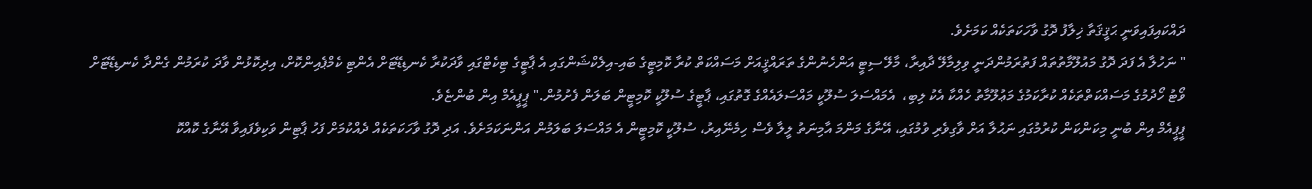ދައްކައިފައިވަނީ ޙަޤީޤަތާ ޚިލާފު ދޮގު ވާހަކަތަކެއް ކަމަށެވެ.
" ނަހުލާ އެ ފަދަ ދޮގު މައުލޫމާތުތައް ފަތުރަމުންދަނީ ވިލިމާލޭ ދާއިރާ، މާލޭ ސިޓީ އަންހެނުންގެ ތަރައްޤީއަށް މަސައްކަތް ކުރާ ކޮމިޓީގެ ބައި-އިލެކްޝަންގައި އެ ޕާޓީގެ ޓިކެޓްގައި ވާދަކުރާ ކެނޑިޑޭޓަށް އެންޓި ކެމްޕެއިންކޮށް، އިދިކޮޅުން ވާދަ ކުރަމުން ގެންދާ ކެނޑިޑޭޓަށް ވޯޓު ހޯދުމުގެ މަސައްކަތްތަކެއް ކުރާކަމުގެ މަޢުލޫމާތު ހެއްކާ އެކު ލިބި،  އެމައްސަލަ ސުލޫކީ މައްސަލައެއްގެ ގޮތުގައި، ޕާޓީގެ ސުލޫކީ ކޮމިޓީން ބަލަން ފެށުމުން." ޕީޕީއެމް އިން ބުންޏެވެ.
ޕީޕީއެމް އިން ބުނީ މިކަންކަން ކުރުމުގައި ނަޙުލާ އަށް ވާގިވެރި ވުމުގައި، އޭނާގެ މަންމަ އާމިނަތު ލީލާ ވެސް ހިމެނޭއިރު، ސުލޫކީ ކޮމިޓީން އެ މައްސަލަ ބަލަމުން އަންނަކަމަށެވެ. އަދި ދޮގު ވާހަކަތަކެއް ދެއްކުމަށް ފަހު ޕާޓިން ވަކިވެފައިވާ އޭނާގެ ކޮއްކޮ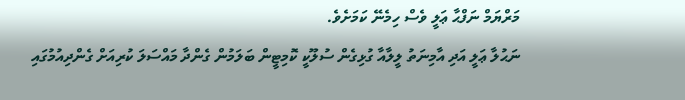މަރްޔަމް ނަފްޙާ ޢަލީ ވެސް ހިމެނޭ ކަމަށެވެ.
ނަޙުލާ ޢަލީ އަދި އާމިނަތު ލީލާއާ ގުޅިގެން ސުލޫކީ ކޮމިޓީން ބަލަމުން ގެންދާ މައްސަލަ ކުރިއަށް ގެންދިއުމުގައި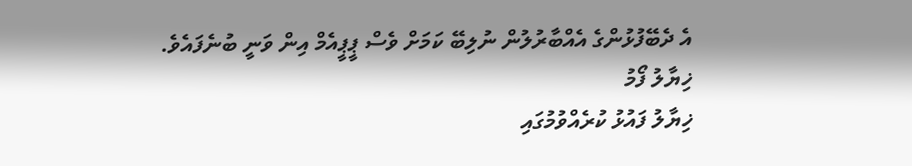އެ ދެބޭފުޅުންގެ އެއްބާރުލުން ނުލިބޭ ކަމަށް ވެސް ޕީޕީއެމް އިން ވަނީ ބުނެފައެވެ.
ޚިޔާލު ފޯމު
ޚިޔާލު ފައުޅު ކުރެއްވުމުގައި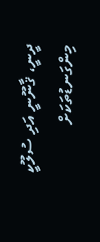ދީނީ، ޤާނޫނީ އަދި ސުލޫކީ މިންގަނޑުތަކަށް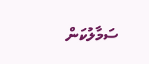ސަމާލުކަން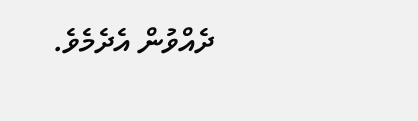ދެއްވުން އެދެމެވެ.